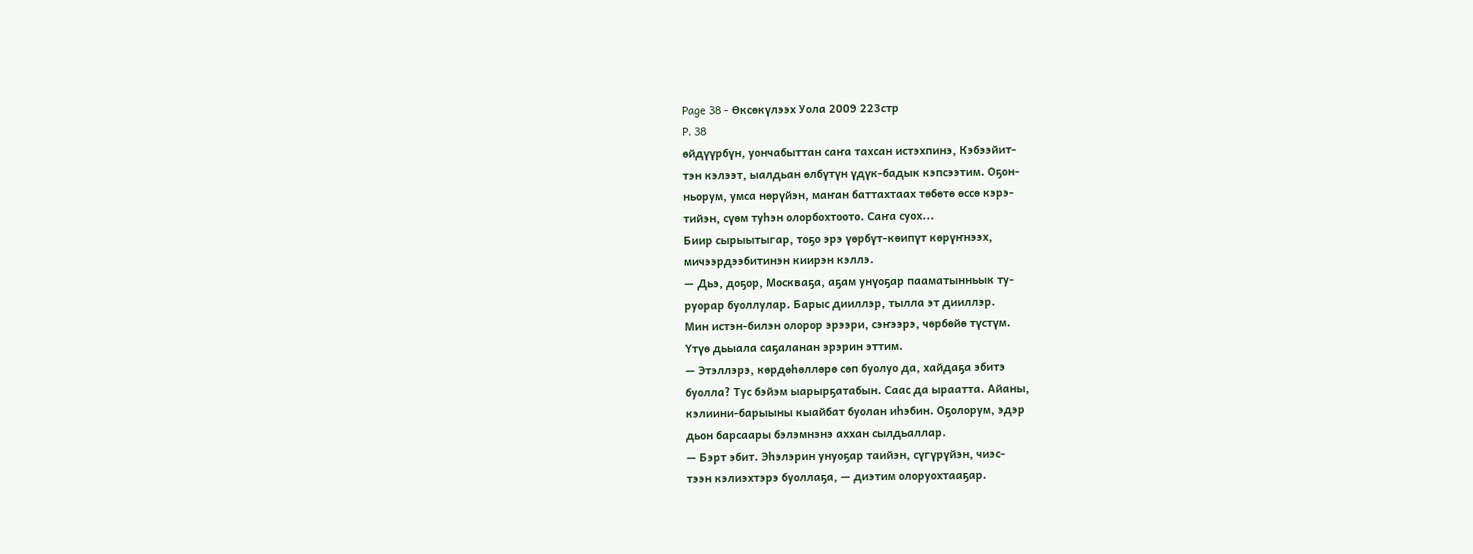Page 38 - Өксөкүлээх Уола 2009 223стр
P. 38
өйдүүрбүн, уончабыттан саҥа тахсан истэхпинэ, Кэбээйит-
тэн кэлээт, ыалдьан өлбүтүн үдүк-бадык кэпсээтим. Оҕон-
ньорум, умса нөрүйэн, маҥан баттахтаах төбөтө өссө кэрэ-
тийэн, сүөм туһэн олорбохтоото. Саҥа суох...
Биир сырыытыгар, тоҕо эрэ үөрбүт-көипүт көрүҥнээх,
мичээрдээбитинэн киирэн кэллэ.
— Дьэ, доҕор, Москваҕа, аҕам унүоҕар пааматынньык ту-
руорар буоллулар. Барыс дииллэр, тылла эт дииллэр.
Мин истэн-билэн олорор эрээри, сэҥээрэ, чөрбөйө түстүм.
Үтүө дьыала саҕаланан эрэрин эттим.
— Этэллэрэ, көрдөһөллөрө сөп буолуо да, хайдаҕа эбитэ
буолла? Тус бэйэм ыарырҕатабын. Саас да ыраатта. Айаны,
кэлиини-барыыны кыайбат буолан иһэбин. Оҕолорум, эдэр
дьон барсаары бэлэмнэнэ аххан сылдьаллар.
— Бэрт эбит. Эһэлэрин унуоҕар таийэн, сүгүрүйэн, чиэс-
тээн кэлиэхтэрэ буоллаҕа, — диэтим олоруохтааҕар.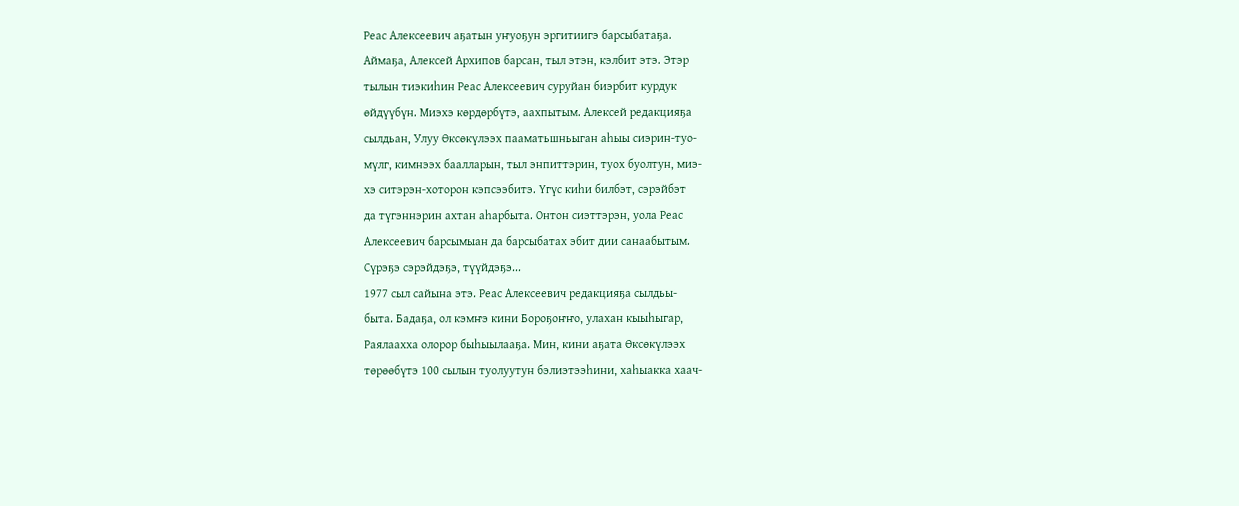Реас Алексеевич аҕатын уҥуоҕун эргитиигэ барсыбатаҕа.
Аймаҕа, Алексей Архипов барсан, тыл этэн, кэлбит этэ. Этэр
тылын тиэкиһин Реас Алексеевич суруйан биэрбит курдук
өйдүүбүн. Миэхэ көрдөрбүтэ, аахпытым. Алексей редакцияҕа
сылдьан, Улуу Өксөкүлээх пааматьшньыган аһыы сиэрин-туо-
мүлг, кимнээх баалларын, тыл энпиттэрин, туох буолтун, миэ-
хэ ситэрэн-хоторон кэпсээбитэ. Үгүс киһи билбэт, сэрэйбэт
да түгэннэрин ахтан аһарбыта. Онтон сиэттэрэн, уола Реас
Алексеевич барсымыан да барсыбатах эбит дии санаабытым.
Сүрэҕэ сэрэйдэҕэ, түүйдэҕэ...
1977 сыл сайына этэ. Реас Алексеевич редакцияҕа сылдьы-
быта. Бадаҕа, ол кэмҥэ кини Бороҕоҥҥо, улахан кыыһыгар,
Раялаахха олорор быһыылааҕа. Мин, кини аҕата Өксөкүлээх
төрөөбүтэ 100 сылын туолуутун бэлиэтээһини, хаһыакка хаач-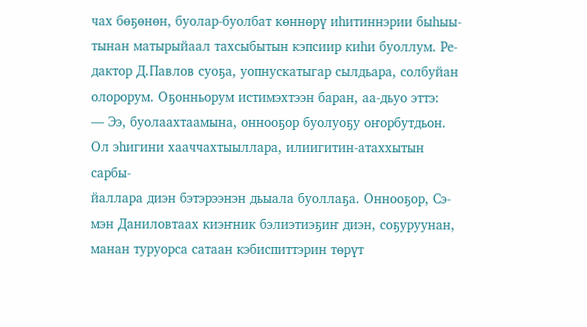чах бөҕөнөн, буолар-буолбат көннөрү иһитиннэрии быһыы-
тынан матырыйаал тахсыбытын кэпсиир киһи буоллум. Ре-
дактор Д.Павлов суоҕа, уопнускатыгар сылдьара, солбуйан
олорорум. Оҕонньорум истимэхтээн баран, аа-дьуо эттэ:
— Ээ, буолаахтаамына, оннооҕор буолуоҕу оҥорбутдьон.
Ол эһигини хааччахтыыллара, илиигитин-атаххытын сарбы-
йаллара диэн бэтэрээнэн дьыала буоллаҕа. Оннооҕор, Сэ-
мэн Даниловтаах киэҥник бэлиэтиэҕиҥ диэн, соҕуруунан,
манан туруорса сатаан кэбиспиттэрин төрүт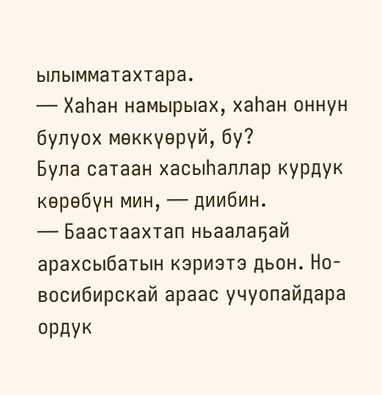ылымматахтара.
— Хаһан намырыах, хаһан оннун булуох мөккүөрүй, бу?
Була сатаан хасыһаллар курдук көрөбүн мин, — диибин.
— Баастаахтап ньаалаҕай арахсыбатын кэриэтэ дьон. Но-
восибирскай араас учуопайдара ордук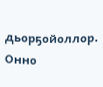дьорҕойоллор. Онно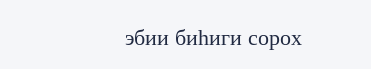эбии биһиги сорох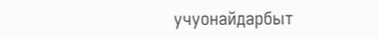учуонайдарбыт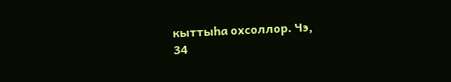кыттыһа охсоллор. Чэ,
34